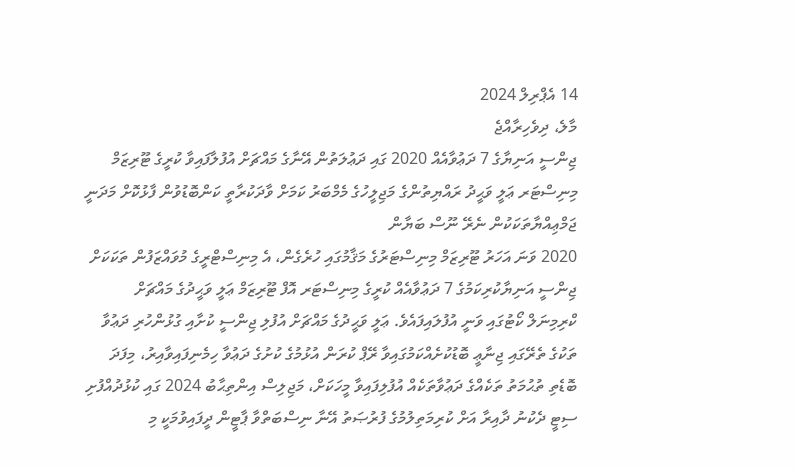14 އެޕްރިލް 2024
މާލެ، ދިވެހިރާއްޖެ
ޖިންސީ އަނިޔާގެ 7 ދަޢުވާއެއް 2020 ގައި ދަޢުލަތުން އޭނާގެ މައްޗަށް އުފުލާފައިވާ ކުރީގެ ޓޫރިޒަމް މިނިސްޓަރ ޢަލީ ވަޙީދު ރައްޔިތުންގެ މަޖިލީހުގެ މެމްބަރު ކަމަށް ވާދަކުރާތީ ކަންބޮޑުވުން ފާޅުކޮށް މަދަނީ ޖަމްޢިއްޔާތަކަކުން ނެރޭ ނޫސް ބަޔާން
2020 ވަނަ އަހަރު ޓޫރިޒަމް މިނިސްޓަރުގެ މަޤާމުގައި ހުރެގެން، އެ މިނިސްޓްރީގެ މުވައްޒަފުން ތަކަކަށް ޖިންސީ އަނިޔާކުރިކަމުގެ 7 ދަޢުވާއެއް ކުރީގެ މިނިސްޓަރ އޮފް ޓޫރިޒަމް ޢަލީ ވަޙީދުގެ މައްޗަށް ކްރިމިނަލް ކޯޓުގައި ވަނީ އުފުލައިފައެވެ. ޢަލީ ވަޙީދުގެ މައްޗަށް އުފުލި ޖިންސީ ކުށާއި ގުޅުންހުރި ދަޢުވާ ތަކުގެ ތެރޭގައި ޖިނާޢީ ބޮޑުކުށެއްކަމުގައިވާ ރޭޕް ކުރަން އުޅުމުގެ ކުށުގެ ދަޢުވާ ހިމެނިފައިވާއިރު، މިފަދަ ބޮޑެތި ތުޙުމަތު ތަކެއްގެ ދަޢުވާތަކެއް އުފުލިފައިވާ މީހަކަށް، މަޖިލިސް އިންތިޙާބު 2024 ގައި ކުޅުދުއްފުށި ސިޓީ ދެކުނު ދާއިރާ އަށް ކުރިމަތިލުމުގެ ފުރުޞަތު އޭނާ ނިސްބަތްވާ ޕާޓީން ދީފައިވުމަކީ މި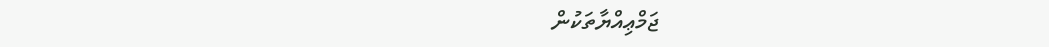ޖަމްޢިއްޔާތަކުން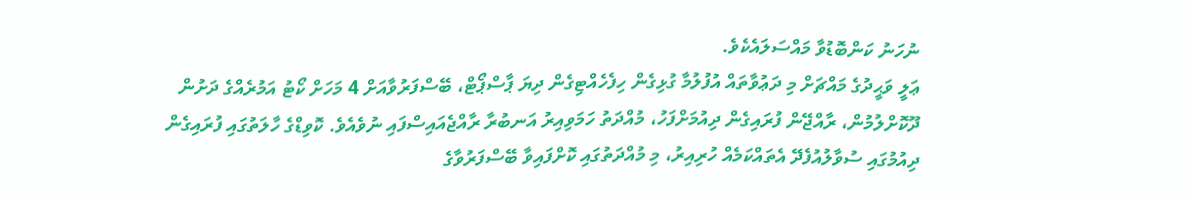ނުހަނު ކަންބޮޑުވާ މައްސަލައެކެވެ.
ޢަލީ ވަޙީދުގެ މައްޗަށް މި ދަޢުވާތައް އުފުލުމާ ގުޅިގެން ހިފެހެއްޓިގެން ދިޔަ ޕާސްޕޯޓް، ބޭސްފަރުވާއަށް 4 މަހަށް ކޯޓު އަމުރެއްގެ ދަށުން ދޫކޮށްލުމުން، ރާއްޖޭން ފުރައިގެން ދިއުމަށްފަހު، މުއްދަތު ހަމަވިއިރު އަނބުރާ ރާއްޖެއައިސްފައި ނުވެއެވެ. ކޮވިޑްގެ ހާލަތުގައި ފުރައިގެން ދިއުމުގައި ސުވާލުއުފެދޭ އެތައްކަމެއް ހުރިއިރު، މި މުއްދަތުގައި ކޮށްފައިވާ ބޭސްފަރުވާގެ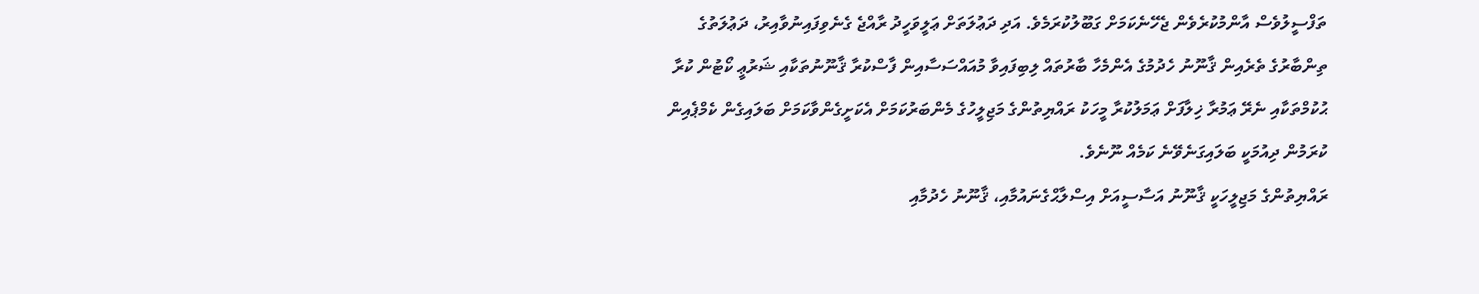ތަފްސީލުވެސް އާންމުކުރެވެން ޖެހޭނެކަމަށް ގަބޫލުކުރަމެވެ. އަދި ދަޢުލަތަށް ޢަލީވަހީދު ރާއްޖެ ގެނެވިފައިނުވާއިރު، ދަޢުލަތުގެ ތިންބާރުގެ ތެރެއިން ޤާނޫނު ހެދުމުގެ އެންމެހާ ބާރުތައް ލިބިފައިވާ މުއައްސަސާއިން ފާސްކުރާ ޤާނޫނުތަކާއި ޝަރުޢީ ކޯޓުން ކުރާ ޙުކުމްތަކާއި ނެރޭ ޢަމުރާ ޚިލާފަށް ޢަމަލުކުރާ މީހަކު ރައްޔިތުންގެ މަޖިލީހުގެ މެންބަރުކަމަށް އެކަށީގެންވާކަމަށް ބަލައިގެން ކެމްޕެއިން ކުރަމުން ދިއުމަކީ ބަލައިގަނެވޭނެ ކަމެއް ނޫނެވެ.
ރައްޔިތުންގެ މަޖިލީހަކީ ޤާނޫނު އަސާސީއަށް އިސްލާޙްގެނައުމާއި، ޤާނޫނު ހެދުމާއި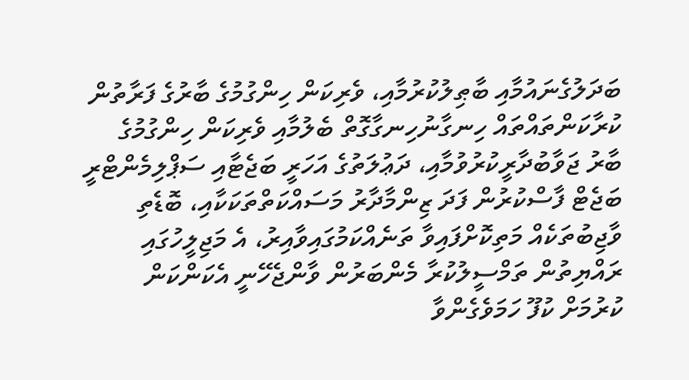ބަދަލުގެނައުމާއި ބާޠިލުކުރުމާއި، ވެރިކަން ހިންގުމުގެ ބާރުގެ ފަރާތުން ކުރާކަންތައްތައް ހިނގާނުހިނގާގޮތް ބެލުމާއި ވެރިކަން ހިންގުމުގެ ބާރު ޖަވާބުދާރީކުރުވުމާއި، ދަޢުލަތުގެ އަހަރީ ބަޖެޓާއި ސަޕްލިމެންޓްރީ ބަޖެޓް ފާސްކުރުން ފަދަ ޒިންމާދާރު މަސައްކަތްތަކަކާއި، ބޮޑެތި ވާޖިބުތަކެއް މަތިކޮށްފައިވާ ތަނެއްކަމުގައިވާއިރު، އެ މަޖިލީހުގައި ރައްޔިތުން ތަމްސީލުކުރާ މެންބަރުން ވާންޖެހޭނީ އެކަންކަން ކުރުމަށް ކުފޫ ހަމަވެގެންވާ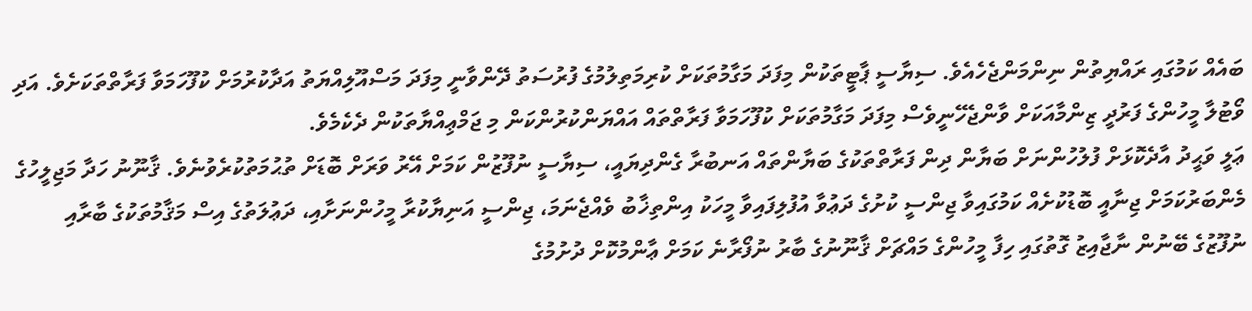ބައެއް ކަމުގައި ރައްޔިތުން ނިންމަންޖެހެއެވެ. ސިޔާސީ ޕާޓީތަކުން މިފަދަ މަގާމުތަކަށް ކުރިމަތިލުމުގެ ފުރުސަތު ދޭންވާނީ މިފަދަ މަސްއޫލިއްޔަތު އަދާކުރުމަށް ކުފޫހަމަވާ ފަރާތްތަކަށެވެ. އަދި ވޯޓުލާ މީހުންގެ ފަރުދީ ޒިންމާއަކަށް ވާންޖެހޭނީވެސް މިފަދަ މަގާމުތަކަށް ކުފޫހަމަވާ ފަރާތްތައް އައްޔަންކުރުންކަން މި ޖަމްޢިއްޔާތަކުން ދެކެމެވެ.
ޢަލީ ވަޙީދު އާދެކޮޅަށް ފުލުހުންނަށް ބަޔާން ދިން ފަރާތްތަކުގެ ބަޔާންތައް އަނބުރާ ގެންދިޔައީ، ސިޔާސީ ނުފޫޒުން ކަމަށް އޭރު ވަރަށް ބޮޑަށް ތުޙުމަތުކުރެވުނެވެ. ޤާނޫނު ހަދާ މަޖިލީހުގެ މެންބަރުކަމަށް ޖިނާއީ ބޮޑުކުށެއް ކަމުގައިވާ ޖިންސީ ކުށުގެ ދަޢުވާ އުފުލިފައިވާ މީހަކު އިންތިޚާބު ވެއްޖެނަމަ، ޖިންސީ އަނިޔާކުރާ މީހުންނަށާއި، ދަޢުލަތުގެ އިސް މަޤާމުތަކުގެ ބާރާއި ނުފޫޒުގެ ބޭނުން ނާޖާއިޒު ގޮތުގައި ހިފާ މީހުންގެ މައްޗަށް ޤާނޫނުގެ ބާރު ނުފޯރާނެ ކަމަށް ޢާންމުކޮށް ދުށުމުގެ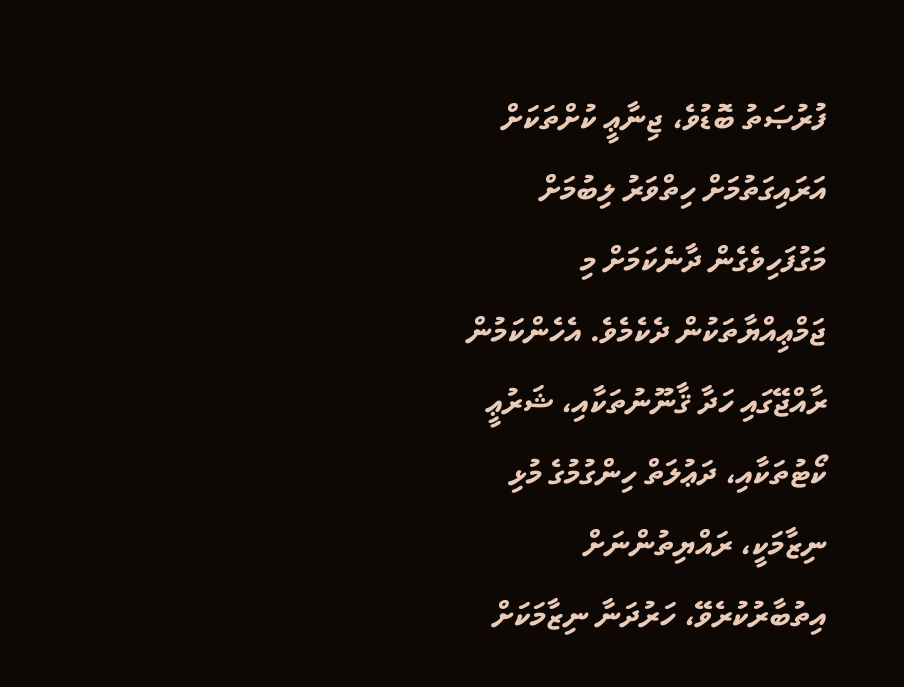ފުރުޞަތު ބޮޑުވެ، ޖިނާޢީ ކުށްތަކަށް އަރައިގަތުމަށް ހިތްވަރު ލިބުމަށް މަގުފަހިވެގެން ދާނެކަމަށް މި ޖަމްޢިއްޔާތަކުން ދެކެމެވެ. އެހެންކަމުން ރާއްޖޭގައި ހަދާ ޤާނޫނުތަކާއި، ޝަރުޢީ ކޯޓުތަކާއި، ދަޢުލަތް ހިންގުމުގެ މުޅި ނިޒާމަކީ، ރައްޔިތުންނަށް އިތުބާރުކުރެވޭ، ހަރުދަނާ ނިޒާމަކަށް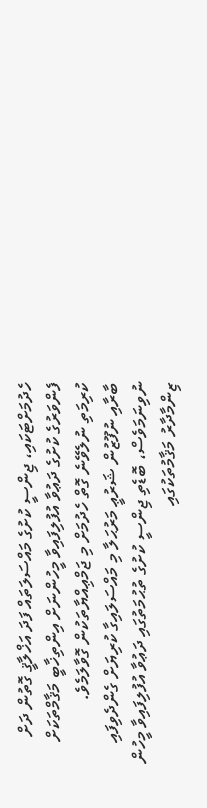ހެދުމަށްޓަކައި، ޖިންސީ ކުށުގެ މައްސަލަތައް ފަދަ އަޚްލާޤީ ގޮތުން ދަށް ފެންވަރުގެ ކުށުގެ ދަޢުވާ އުފުލިފައިވާ މީހުންނަށް އިންތިޚާބީ މަޤާމްތަކަށް ކުރިމަތި ނުލެވޭނެ ގޮތް ހެދުމަށް މި ޖަމްޢިއްޔާތަކުން ގޮވާލަމެވެ.
ބާރާއި ނުފޫޒުން ޝަރުޢީ މަރުޙަލާ މި މައްސަލައިގާ ކުރިޔަށް ގެންދެވިފައި ނުވިނަމަވެސް، ބޮޑެތި ޖިންސީ ކުށުގެ ތުޙުމަތުގައި ދަޢުވާ އުފުލިފައިވާ މީހުން ޒިންމާދާރު މަޤާމުތަކުގައި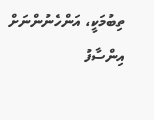ތިބުމަކީ، އަންހެނުންނަށް އިންސާފު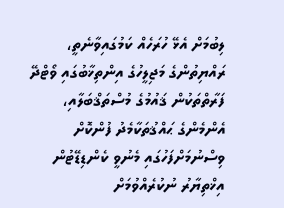ލިބުމަށް އެޅޭ ހުރަހެއް ކަމުގައިވާނެތީ، ރައްޔިތުންގެ މަޖިލީހުގެ އިންތިޚާބުގައި ވޯޓްދޭ ފަރާތްތަކުން ޤައުމުގެ މުސްތަޤްބަލާއި، އެންމެންގެ ޙައްޤުތަކާމެދު ފުންކޮށް ވިސްނުމަށްފަހުގައި މެނުވީ ކެންޑިޑޭޓުން އިޚްތިޔާރު ނުކުރެއްވުމަށް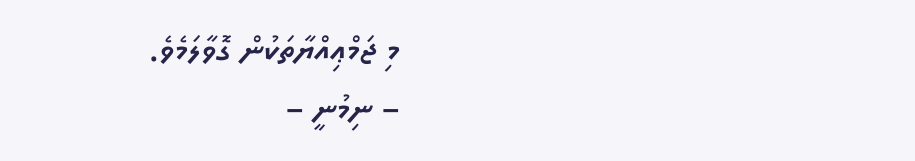މި ޖަމްޢިއްޔާތަކުން ގޮވާލަމެވެ.
– ނިމުނީ –